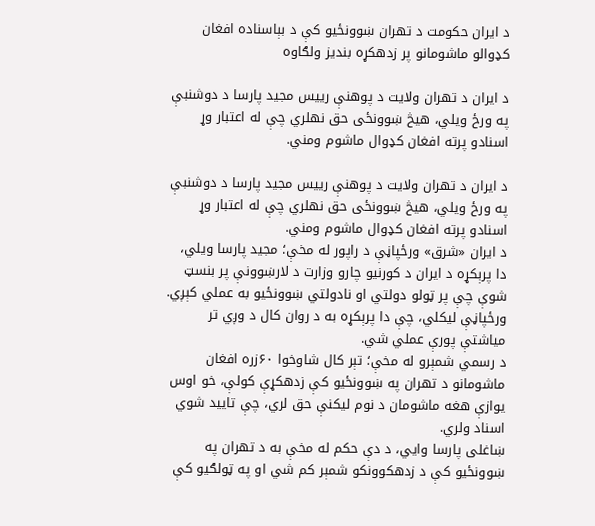د ایران حکومت د تهران ښوونځیو کې د بېاسناده افغان کډوالو ماشومانو پر زدهکړه بندیز ولګاوه

د ایران د تهران ولایت د پوهنې رییس مجید پارسا د دوشنبې په ورځ ویلي، هیڅ ښوونځی حق نهلري چې له اعتبار وړ اسنادو پرته افغان کډوال ماشوم ومني.

د ایران د تهران ولایت د پوهنې رییس مجید پارسا د دوشنبې په ورځ ویلي، هیڅ ښوونځی حق نهلري چې له اعتبار وړ اسنادو پرته افغان کډوال ماشوم ومني.
د ایران «شرق» ورځپاڼې د راپور له مخې؛ مجید پارسا ویلي، دا پرېکړه د ایران د کورنیو چارو وزارت د لارښوونې پر بنسټ شوې چې پر ټولو دولتي او نادولتي ښوونځيو به عملي کېږي.
ورځپاڼې لیکلي، چې دا پرېکړه به د روان کال د وږي تر میاشتې پورې عملي شي.
د رسمي شمېرو له مخې؛ تېر کال شاوخوا ۶۰زره افغان ماشومانو د تهران په ښوونځیو کې زدهکړې کولې، خو اوس یوازې هغه ماشومان د نوم لیکنې حق لري، چې تایید شوي اسناد ولري.
ښاغلی پارسا وايي، د دې حکم له مخې به د تهران په ښوونځیو کې د زدهکوونکو شمېر کم شي او په ټولګیو کې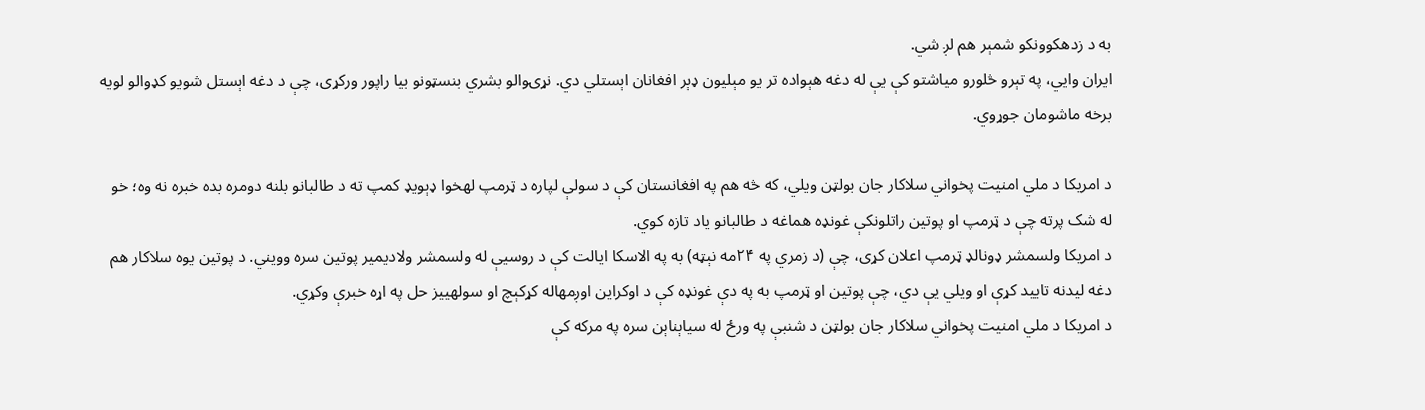به د زدهکوونکو شمېر هم لږ شي.
ایران وايي، په تېرو څلورو میاشتو کې یې له دغه هېواده تر یو مېلیون ډېر افغانان اېستلي دي. نړۍوالو بشري بنسټونو بیا راپور ورکړی، چې د دغه اېستل شویو کډوالو لویه برخه ماشومان جوړوي.

د امریکا د ملي امنیت پخواني سلاکار جان بولټن ویلي، که څه هم په افغانستان کې د سولې لپاره د ټرمپ لهخوا ډېويډ کمپ ته د طالبانو بلنه دومره بده خبره نه وه؛ خو له شک پرته چې د ټرمپ او پوتین راتلونکې غونډه هماغه د طالبانو یاد تازه کوي.
د امریکا ولسمشر ډونالډ ټرمپ اعلان کړی، چې (د زمري په ۲۴مه نېټه) به په الاسکا ایالت کې د روسیې له ولسمشر ولادیمیر پوتین سره وویني. د پوتین یوه سلاکار هم دغه لیدنه تایید کړې او ویلي یې دي، چې پوتین او ټرمپ به په دې غونډه کې د اوکراین اوږمهاله کړکېچ او سولهيیز حل په اړه خبرې وکړي.
د امریکا د ملي امنیت پخواني سلاکار جان بولټن د شنبې په ورځ له سياېناېن سره په مرکه کې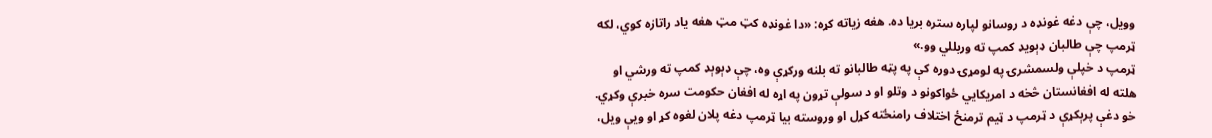وویل، چې دغه غونډه د روسانو لپاره ستره بریا ده. هغه زیاته کړه: «دا غونډه کټ مټ هغه یاد راتازه کوي، لکه ټرمپ چې طالبان ډېويډ کمپ ته وربللي وو.»
ټرمپ د خپلې ولسمشرۍ په لومړۍ دوره کې په پټه طالبانو ته بلنه ورکړې وه، چې ډېوېډ کمپ ته ورشي او هلته له افغانستان څخه د امریکایي ځواکونو د وتلو او د سولې تړون په اړه له افغان حکومت سره خبرې وکړي.
خو دغې پرېکړې د ټرمپ د ټیم ترمنځ اختلاف رامنځته کړل او وروسته بیا ټرمپ دغه پلان لغوه کړ او ویې ویل،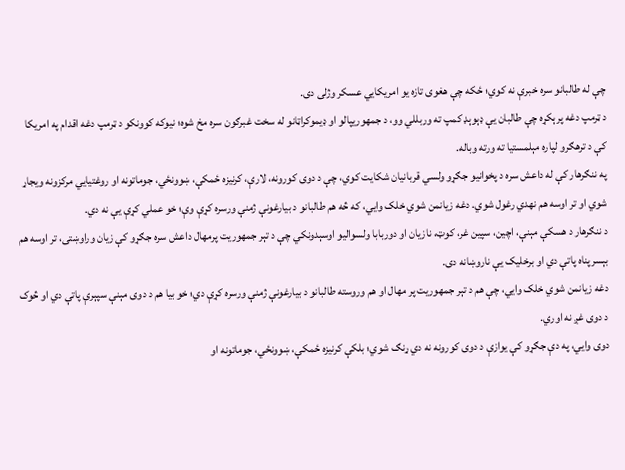چې له طالبانو سره خبرې نه کوي؛ ځکه چې هغوی تازه یو امریکايي عسکر وژلی دی.
د ټرمپ دغه پرېکړه چې طالبان یې ډېوېډ کمپ ته وربللي وو، د جمهوريپالو او ډیموکراټانو له سخت غبرګون سره مخ شوه؛ نیوکه کوونکو د ټرمپ دغه اقدام په امریکا کې د ترهګرو لپاره مېلمستیا ته ورته وباله.
په ننګرهار کې له داعش سره د پخوانیو جګړو ولسي قربانیان شکایت کوي، چې د دوی کورونه، لارې، کرنیزه ځمکې، ښوونځي، جوماتونه او روغتیايي مرکزونه ویجاړ شوي او تر اوسه هم نهدي رغول شوي. دغه زیانمن شوي خلک وايي، که څه هم طالبانو د بیارغونې ژمنې ورسره کړې وې؛ خو عملي کړې یې نه دي.
د ننګرهار د هسکې مېنې، اچین، سپین غر، کوټ، نازیان او دوربابا ولسوالیو اوسېدونکي چې د تېر جمهوریت پرمهال داعش سره جګړو کې زیان وراوښتی، تر اوسه هم بېسرپناه پاتې دي او برخلیک یې ناروښانه دی.
دغه زیانمن شوي خلک وايي، چې هم د تېر جمهوریت پر مهال او هم وروسته طالبانو د بیارغونې ژمنې ورسره کړې دي؛ خو بیا هم د دوی مېنې سپېرې پاتې دي او څوک د دوی غږ نه اوري.
دوی وايي، په دې جګړو کې یوازې د دوی کورونه نه دي ړنګ شوي؛ بلکې کرنیزه ځمکې، ښوونځي، جوماتونه او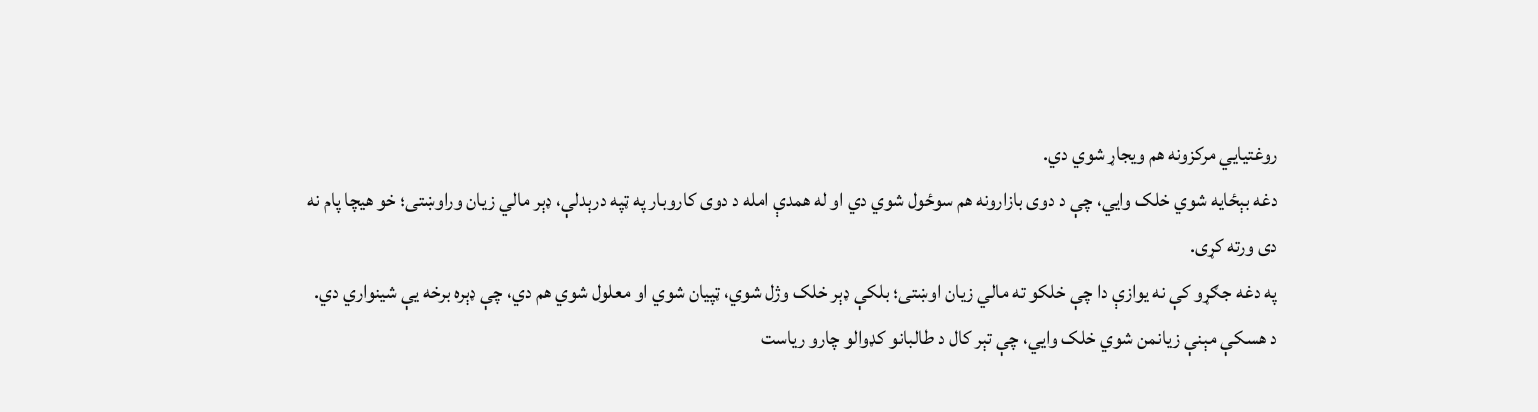روغتیايي مرکزونه هم ویجاړ شوي دي.
دغه بېځایه شوي خلک وايي، چې د دوی بازارونه هم سوځول شوي دي او له همدې امله د دوی کاروبار په ټپه درېدلې، ډېر مالي زیان وراوښتی؛ خو هیچا پام نه دی ورته کړی.
په دغه جګړو کې نه یوازې دا چې خلکو ته مالي زیان اوښتی؛ بلکې ډېر خلک وژل شوي، ټپيان شوي او معلول شوي هم دي، چې ډېره برخه یې شینواري دي.
د هسکې مېنې زیانمن شوي خلک وايي، چې تېر کال د طالبانو کډوالو چارو ریاست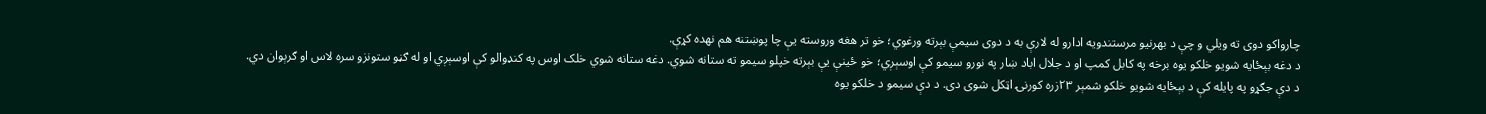چارواکو دوی ته ویلي و چې د بهرنیو مرستندویه ادارو له لارې به د دوی سیمې بېرته ورغوي؛ خو تر هغه وروسته یې چا پوښتنه هم نهده کړې.
د دغه بېځایه شویو خلکو یوه برخه په کابل کمپ او د جلال اباد ښار په نورو سیمو کې اوسېږي؛ خو ځينې یې بېرته خپلو سيمو ته ستانه شوي. دغه ستانه شوي خلک اوس په کنډوالو کې اوسېږي او له ګڼو ستونزو سره لاس او ګرېوان دي.
د دې جګړو په پایله کې د بېځایه شویو خلکو شمېر ۲۳زره کورنۍ اټکل شوی دی. د دې سیمو د خلکو یوه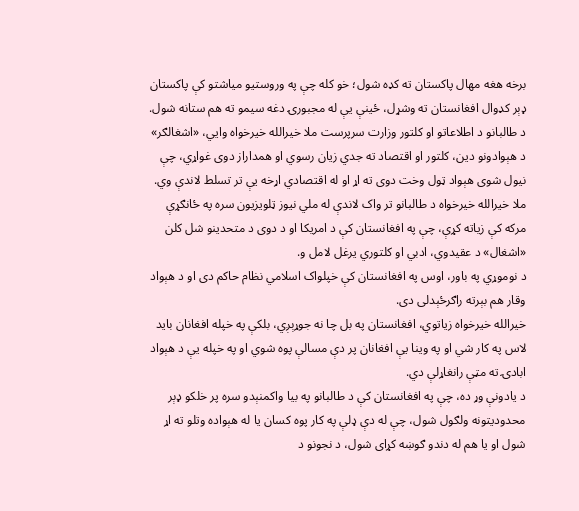برخه هغه مهال پاکستان ته کډه شول؛ خو کله چې په وروستیو میاشتو کې پاکستان ډېر کډوال افغانستان ته وشړل، ځينې یې له مجبورۍ دغه سیمو ته هم ستانه شول.
د طالبانو د اطلاعاتو او کلتور وزارت سرپرست ملا خیرالله خیرخواه وايي، «اشغالګر» د هېوادونو دین، کلتور او اقتصاد ته جدي زیان رسوي او همداراز دوی غواړي، چې نیول شوی هېواد ټول وخت دوی ته اړ او له اقتصادي اړخه یې تر تسلط لاندې وي.
ملا خیرالله خیرخواه د طالبانو تر واک لاندې له ملي نیوز ټلویزیون سره په ځانګړې مرکه کې زیاته کړې، چې په افغانستان کې د امریکا او د دوی د متحدینو شل کلن «اشغال» د عقیدوي، ادبي او کلتوري یرغل لامل و.
د نوموړي په باور، اوس په افغانستان کې خپلواک اسلامي نظام حاکم دی او د هېواد وقار هم بېرته راګرځېدلی دی.
خیرالله خیرخواه زیاتوي، افغانستان په بل چا نه جوړېږي، بلکې په خپله افغانان باید لاس په کار شي او په وینا یې افغانان پر دې مسالې پوه شوي او په خپله یې د هېواد ابادۍ ته مټې رانغاړلې دي.
د یادونې وړ ده، چې په افغانستان کې د طالبانو په بیا واکمنېدو سره پر خلکو ډېر محدودیتونه ولګول شول، چې له دې ډلې په کار پوه کسان یا له هېواده وتلو ته اړ شول او یا هم له دندو ګوښه کړای شول، د نجونو د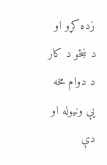زده کړو او د ښځو د کار د دوام مخه یې ونیوله او دې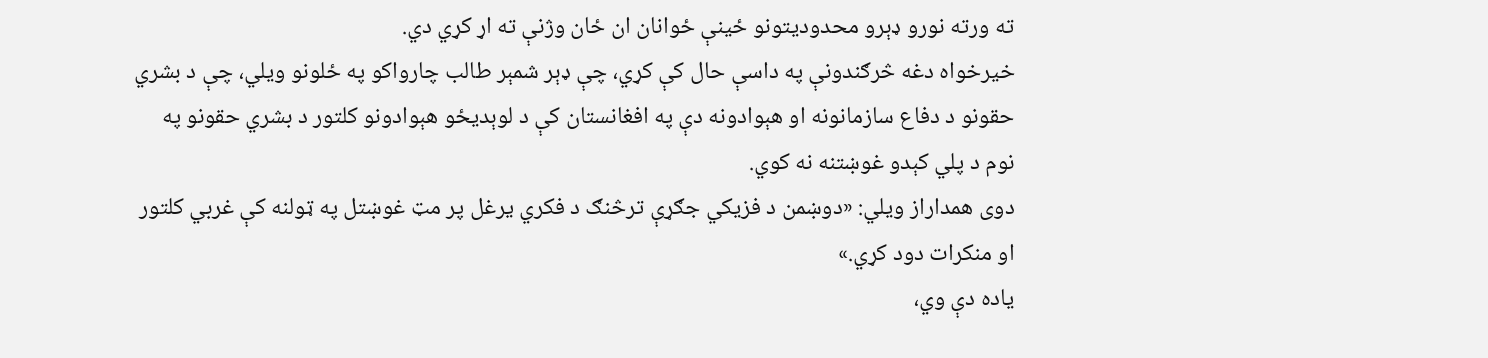ته ورته نورو ډېرو محدودیتونو ځينې ځوانان ان ځان وژنې ته اړ کړي دي.
خیرخواه دغه څرګندونې په داسې حال کې کړي، چې ډېر شمېر طالب چارواکو په ځلونو ویلي، چې د بشري حقونو د دفاع سازمانونه او هېوادونه دې په افغانستان کې د لوېدیځو هېوادونو کلتور د بشري حقونو په نوم د پلي کېدو غوښتنه نه کوي.
دوی همداراز ویلي: «دوښمن د فزیکي جګړې ترڅنګ د فکري یرغل پر مټ غوښتل په ټولنه کې غربي کلتور او منکرات دود کړي.»
یاده دې وي،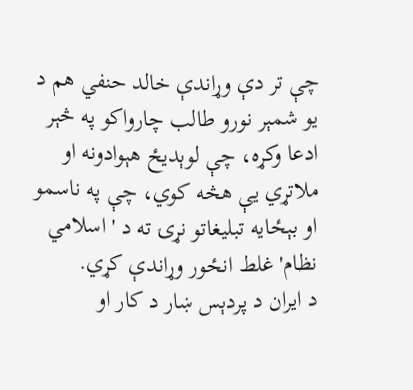چې تر دې وړاندې خالد حنفي هم د یو شمېر نورو طالب چارواکو په څېر ادعا وکړه، چې لوېدیځ هېوادونه او ملاتړي یې هڅه کوي، چې په ناسمو او بېځایه تبليغاتو نړۍ ته د 'اسلامي نظام' غلط انځور وړاندې کړي.
د ایران د پردېس ښار د کار او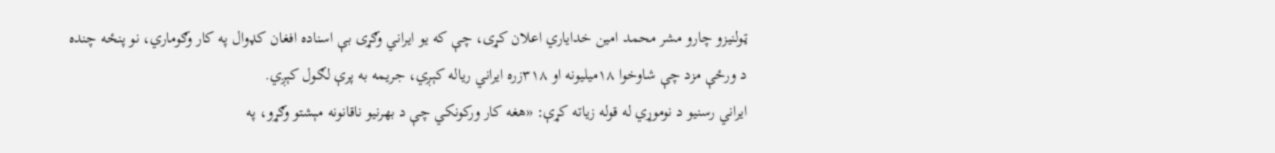ټولنیزو چارو مشر محمد امین خدایاري اعلان کړی، چې که یو ایراني وګړی بې اسناده افغان کډوال په کار وګوماري، نو پنځه چنده د ورځې مزد چې شاوخوا ۱۸میلیونه او ۳۱۸زره ایراني ریاله کېږي، جریمه به پرې لګول کېږي.
ایراني رسنیو د نوموړي له قوله زیاته کړې: «هغه کار ورکونکي چې د بهرنیو ناقانونه مېشتو وګړو، په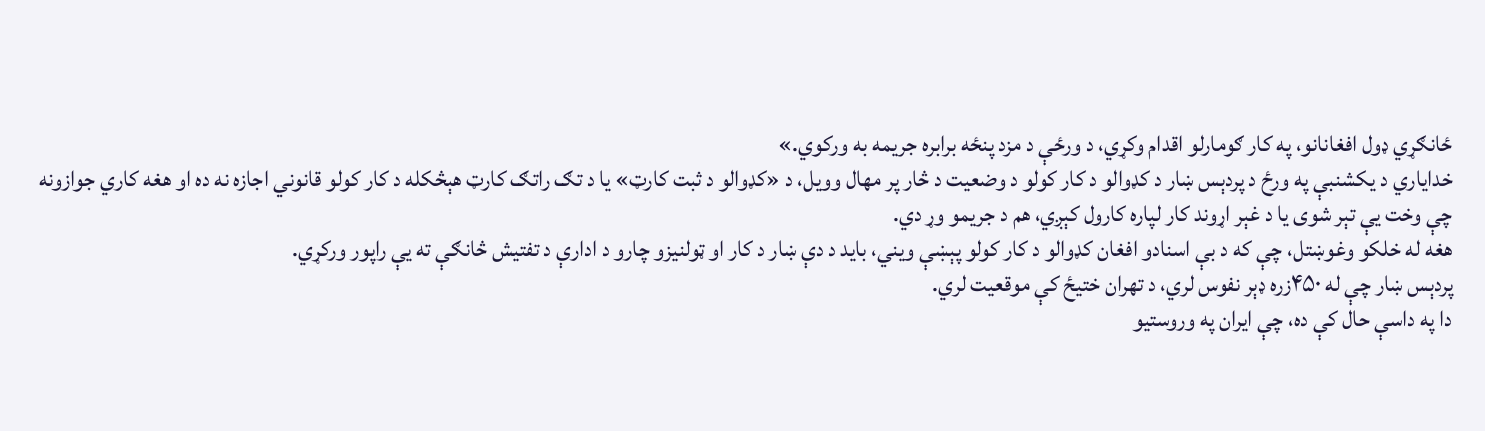ځانګړي ډول افغانانو، په کار ګومارلو اقدام وکړي، د ورځې د مزد پنځه برابره جریمه به ورکوي.»
خدایاري د یکشنبې په ورځ د پردېس ښار د کډوالو د کار کولو د وضعیت د څار پر مهال وویل، د «کډوالو د ثبت کارټ» یا د تګ راتګ کارټ هېڅکله د کار کولو قانوني اجازه نه ده او هغه کاري جوازونه چې وخت یې تېر شوی یا د غېر اړوند کار لپاره کارول کېږي، هم د جریمو وړ دي.
هغه له خلکو وغوښتل، چې که د بې اسنادو افغان کډوالو د کار کولو پېښې ویني، باید د دې ښار د کار او ټولنیزو چارو د ادارې د تفتیش څانګې ته یې راپور ورکړي.
پردېس ښار چې له ۴۵۰زره ډېر نفوس لري، د تهران ختیځ کې موقعیت لري.
دا په داسې حال کې ده، چې ایران په وروستیو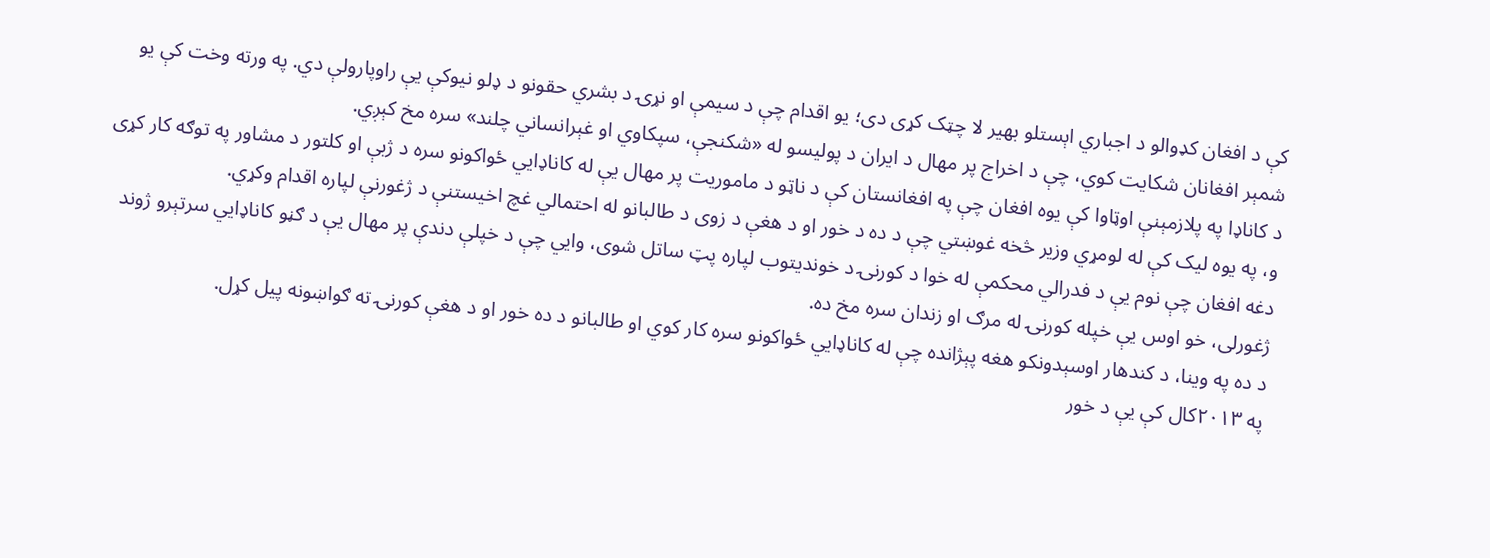کې د افغان کډوالو د اجباري اېستلو بهیر لا چټک کړی دی؛ یو اقدام چې د سیمې او نړۍ د بشري حقونو د ډلو نیوکې یې راوپارولې دي. په ورته وخت کې یو شمېر افغانان شکایت کوي، چې د اخراج پر مهال د ایران د پولیسو له «شکنجې، سپکاوي او غېرانساني چلند» سره مخ کېږي.
د کاناډا په پلازمېنې اوټاوا کې یوه افغان چې په افغانستان کې د ناټو د ماموریت پر مهال یې له کاناډایي ځواکونو سره د ژبې او کلتور د مشاور په توګه کار کړی و، په یوه لیک کې له لومړي وزیر څخه غوښتي چې د ده د خور او د هغې د زوی د طالبانو له احتمالي غچ اخیستنې د ژغورنې لپاره اقدام وکړي.
دغه افغان چې نوم یې د فدرالي محکمې له خوا د کورنۍ د خوندیتوب لپاره پټ ساتل شوی، وایي چې د خپلې دندې پر مهال یې د ګڼو کاناډایي سرتېرو ژوند ژغورلی، خو اوس یې خپله کورنۍ له مرګ او زندان سره مخ ده.
د ده په وینا، د کندهار اوسېدونکو هغه پېژانده چې له کاناډایي ځواکونو سره کار کوي او طالبانو د ده خور او د هغې کورنۍ ته ګواښونه پیل کړل.
په ۲۰۱۳کال کې یې د خور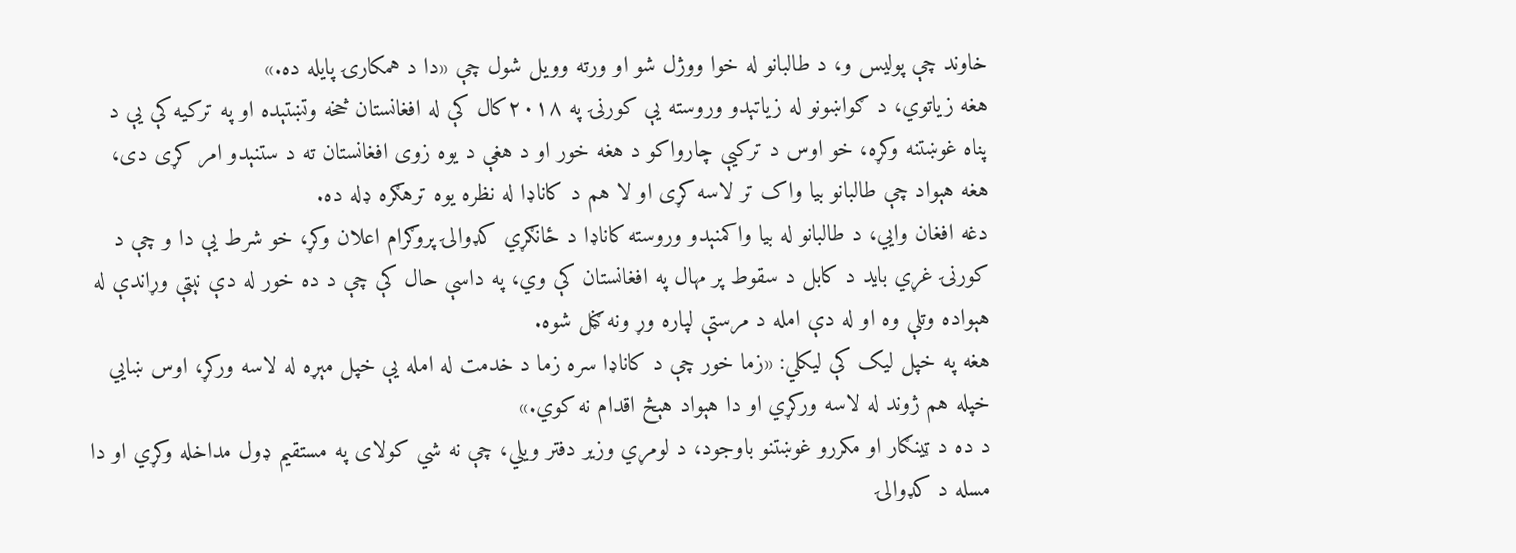خاوند چې پولیس و، د طالبانو له خوا ووژل شو او ورته وویل شول چې «دا د همکارۍ پایله ده.»
هغه زیاتوي، د ګواښونو له زیاتېدو وروسته یې کورنۍ په ۲۰۱۸کال کې له افغانستان څخه وتښتېده او په ترکیه کې یې د پناه غوښتنه وکړه، خو اوس د ترکیې چارواکو د هغه خور او د هغې د یوه زوی افغانستان ته د ستنېدو امر کړی دی، هغه هېواد چې طالبانو بیا واک تر لاسه کړی او لا هم د کاناډا له نظره یوه ترهګره ډله ده.
دغه افغان وایي، د طالبانو له بیا واکمنېدو وروسته کاناډا د ځانګړي کډوالۍ پروګرام اعلان وکړ، خو شرط یې دا و چې د کورنۍ غړي باید د کابل د سقوط پر مهال په افغانستان کې وي، په داسې حال کې چې د ده خور له دې نېټې وړاندې له هېواده وتلې وه او له دې امله د مرستې لپاره وړ ونه ګڼل شوه.
هغه په خپل لیک کې لیکلي: «زما خور چې د کاناډا سره زما د خدمت له امله یې خپل مېړه له لاسه ورکړ، اوس ښايي خپله هم ژوند له لاسه ورکړي او دا هېواد هېڅ اقدام نه کوي.»
د ده د ټینګار او مکررو غوښتنو باوجود، د لومړي وزیر دفتر ویلي، چې نه شي کولای په مستقیم ډول مداخله وکړي او دا مسله د کډوالۍ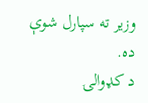وزیر ته سپارل شوې ده.
د کډوالۍ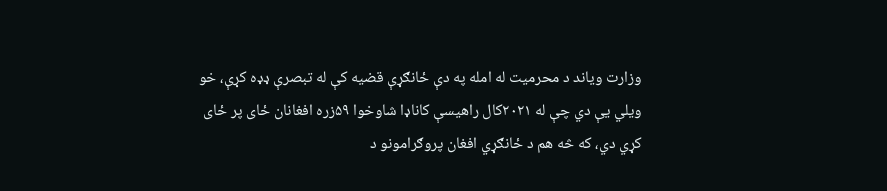وزارت ویاند د محرمیت له امله په دې ځانګړې قضیه کې له تبصرې ډډه کړې، خو ویلي یې دي چې له ۲۰۲۱کال راهیسې کاناډا شاوخوا ۵۹زره افغانان ځای پر ځای کړي دي، که څه هم د ځانګړي افغان پروګرامونو د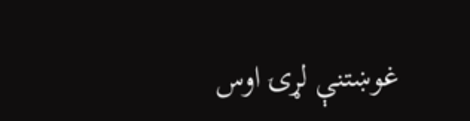غوښتنې لړۍ اوس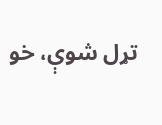تړل شوې، خو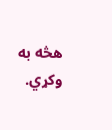هڅه به وکړي.